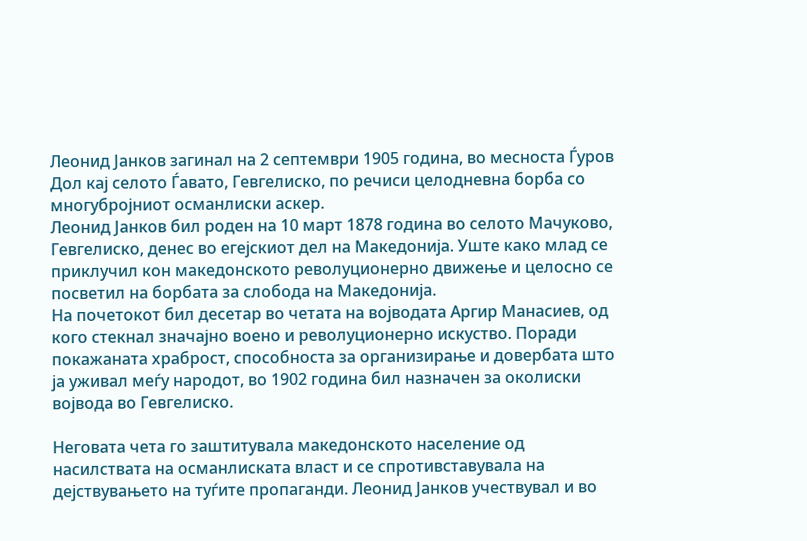Леонид Јанков загинал на 2 септември 1905 година, во месноста Ѓуров Дол кај селото Ѓавато, Гевгелиско, по речиси целодневна борба со многубројниот османлиски аскер.
Леонид Јанков бил роден на 10 март 1878 година во селото Мачуково, Гевгелиско, денес во егејскиот дел на Македонија. Уште како млад се приклучил кон македонското револуционерно движење и целосно се посветил на борбата за слобода на Македонија.
На почетокот бил десетар во четата на војводата Аргир Манасиев, од кого стекнал значајно воено и револуционерно искуство. Поради покажаната храброст, способноста за организирање и довербата што ја уживал меѓу народот, во 1902 година бил назначен за околиски војвода во Гевгелиско.

Неговата чета го заштитувала македонското население од насилствата на османлиската власт и се спротивставувала на дејствувањето на туѓите пропаганди. Леонид Јанков учествувал и во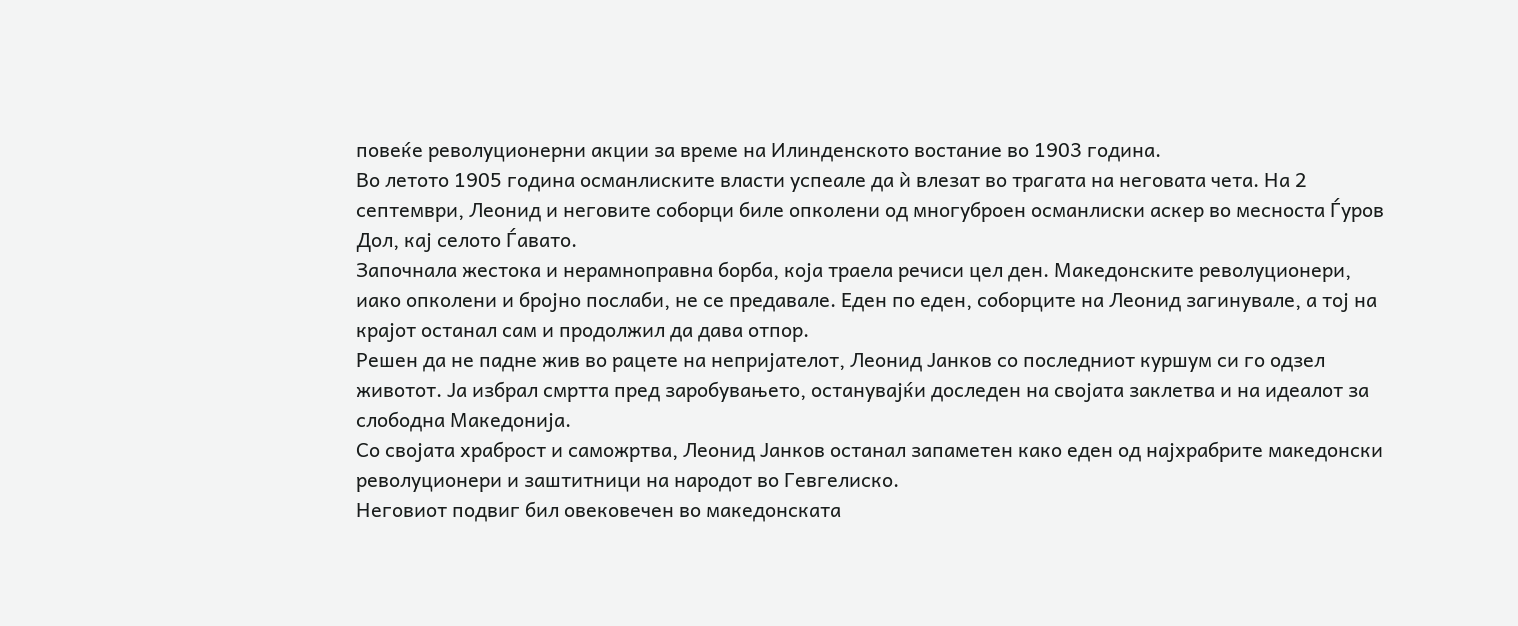повеќе револуционерни акции за време на Илинденското востание во 1903 година.
Во летото 1905 година османлиските власти успеале да ѝ влезат во трагата на неговата чета. На 2 септември, Леонид и неговите соборци биле опколени од многуброен османлиски аскер во месноста Ѓуров Дол, кај селото Ѓавато.
Започнала жестока и нерамноправна борба, која траела речиси цел ден. Македонските револуционери, иако опколени и бројно послаби, не се предавале. Еден по еден, соборците на Леонид загинувале, а тој на крајот останал сам и продолжил да дава отпор.
Решен да не падне жив во рацете на непријателот, Леонид Јанков со последниот куршум си го одзел животот. Ја избрал смртта пред заробувањето, останувајќи доследен на својата заклетва и на идеалот за слободна Македонија.
Со својата храброст и саможртва, Леонид Јанков останал запаметен како еден од најхрабрите македонски револуционери и заштитници на народот во Гевгелиско.
Неговиот подвиг бил овековечен во македонската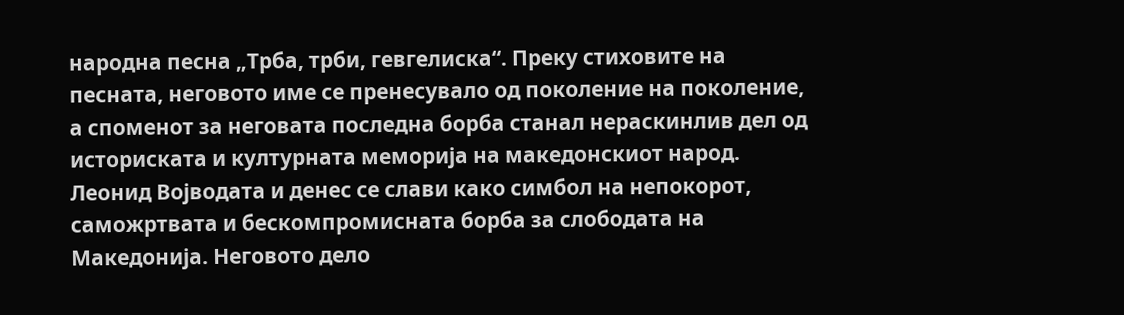народна песна „Трба, трби, гевгелиска“. Преку стиховите на песната, неговото име се пренесувало од поколение на поколение, а споменот за неговата последна борба станал нераскинлив дел од историската и културната меморија на македонскиот народ.
Леонид Војводата и денес се слави како симбол на непокорот, саможртвата и бескомпромисната борба за слободата на Македонија. Неговото дело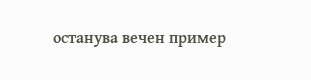останува вечен пример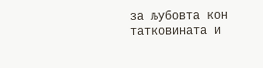за љубовта кон татковината и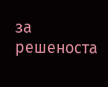за решеноста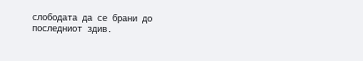слободата да се брани до последниот здив.